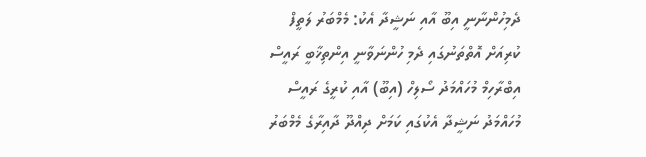ދެމިހުންނާނީ އިބޫ އާއި ނަޝީދާ އެކު: މެމްބަރު ލަތީފް
ކުރިއަށް އޮތްތަނުގައި ދެމި ހުންނަވާނީ އިންތިޚާބީ ރައީސް އިބްރާހިމް މުހައްމަދު ސޯލިހް (އިބޫ) އާއި ކުރީގެ ރައީސް މުހައްމަދު ނަޝީދާ އެކުގައި ކަމަށް ދިއްދޫ ދާއިރާގެ މެމްބަރު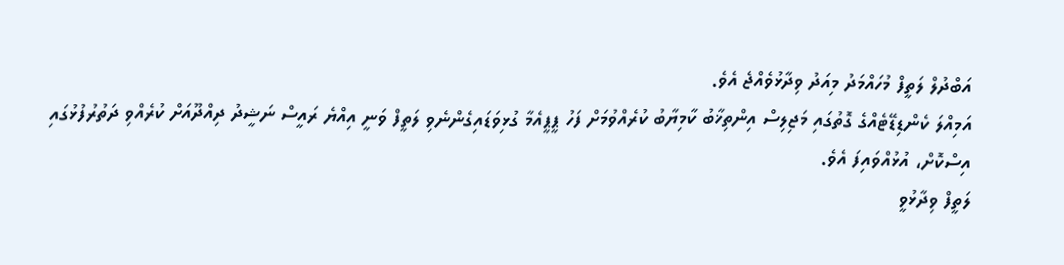އަބްދުލް ލަތީފް މުހައްމަދު މިއަދު ވިދާޅުވެއްޖެ އެވެ.
އަމިއްލަ ކެންޑިޑޭޓެއްގެ ގޮތުގައި މަޖިލިސް އިންތިޚާބު ކާމިޔާބު ކުރެއްވުމަށް ފަހު ޕީޕީއެމާ ގުޅިވަޑައިގެންނެވި ލަތީފް ވަނީ އިއްޔެ ރައީސް ނަޝީދު ދިއްދޫއަށް ކުރެއްވި ދަތުރުފުޅުގައި އިސްކޮށް، އުޅުއްވައިފަ އެވެ.
ލަތީފް ވިދާޅުވީ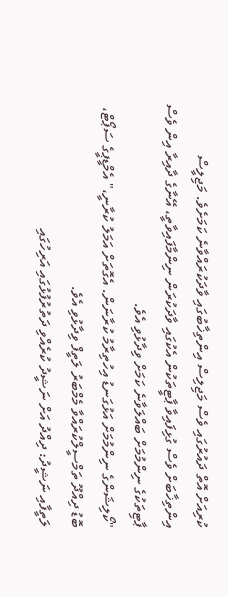ކުރިއަށް އޮތް ދައުރުގައި ވެސް މަޖިލިސް އިންތިޚާބުގައި ވާދަކުރައްވާނެ ކަމަށެވެ. މަޖިލީސް އިންތިޚާބަށް ވެސް ގުޅިފައިވާ ޕާޓީތަކުން އެކުގައި ވާދަކުރަން ނިންމާފައިވާތީ، އޭނާގެ ދާއިރާ އިން ވެސް ޕާޓިތަކުގެ ނިންމުމަށް ބައްލަވާނެ ކަމަށް ވިދާޅުވި އެވެ.
"ކޯލިޝަންގެ ނިންމުމަށް އަޅުގަނޑު އިހުތިރާމު ކުރާނަން. އެގޮތަށް އަމަލު ކުރާނީ،" އެމްޑީޕީގެ ސަޕޯޓް، ބޮޑު ދިއްދޫ ތަމްސީލްކުރައްވާ މެމްބަރު ލަތީފް ވިދާޅުވި އެވެ.
ލަތީފާއި ނަޝީދު: ދިއްދު އަށް ނަޝީދު ކުރެއްވި ދަތުރުފުޅުގައި އަރިހުގައި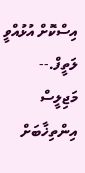އިސްކޮށް އުޅުއްވީ ލަތީފް.--
މަޖިލީސް އިންތިޚާބަށް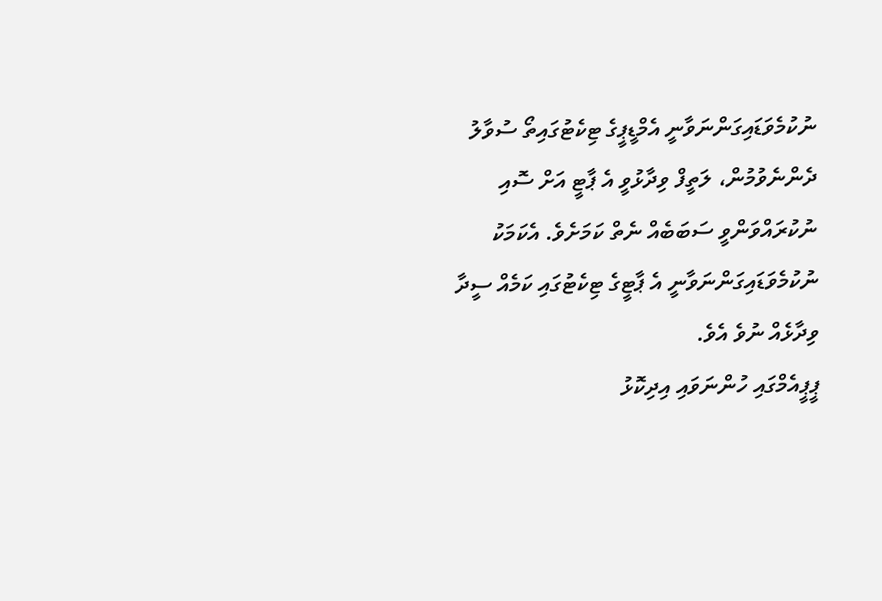ނުކުމެވަޑައިގަންނަވާނީ އެމްޑީޕީގެ ޓިކެޓުގައިތޯ ސުވާލު ދެންނެވުމުން، ލަތީފް ވިދާޅުވީ އެ ޕާޓީ އަށް ސޮއި ނުކުރައްވަންވީ ސަބަބެއް ނެތް ކަމަށެވެ. އެކަމަކު ނުކުމެވަޑައިގަންނަވާނީ އެ ޕާޓީގެ ޓިކެޓުގައި ކަމެއް ސީދާ ވިދާޅެއް ނުވެ އެވެ.
ޕީޕީއެމްގައި ހުންނަވައި އިދިކޮޅު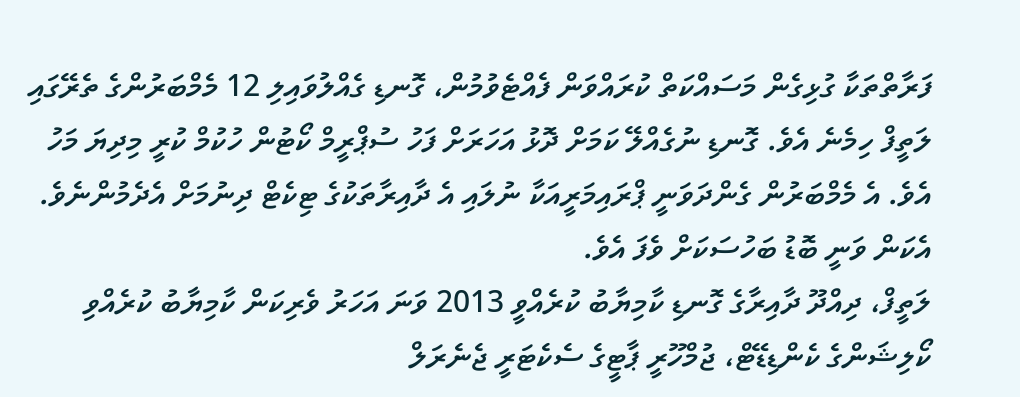ފަރާތްތަކާ ގުޅިގެން މަސައްކަތް ކުރައްވަން ފެއްޓެވުމުން، ގޮނޑި ގެއްލުވައިލި 12 މެމްބަރުންގެ ތެރޭގައި ލަތީފް ހިމެނެ އެވެ. ގޮނޑި ނުގެއްލޭ ކަމަށް ދޮޅު އަހަރަށް ފަހު ސުޕްރީމް ކޯޓުން ހުކުމް ކުރީ މިދިޔަ މަހު އެވެ. އެ މެމްބަރުން ގެންދަވަނީ ޕްރައިމަރީއަކާ ނުލައި އެ ދާއިރާތަކުގެ ޓިކެޓް ދިނުމަށް އެދެމުންނެވެ. އެކަން ވަނީ ބޮޑު ބަހުސަކަށް ވެފަ އެވެ.
ލަތީފް، ދިއްދޫ ދާއިރާގެ ގޮނޑި ކާމިޔާބު ކުރެއްވީ 2013 ވަނަ އަހަރު ވެރިކަން ކާމިޔާބު ކުރެއްވި ކޯލިޝަންގެ ކެންޑިޑޭޓް، ޖުމްހޫރީ ޕާޓީގެ ސެކެޓަރީ ޖެނެރަލް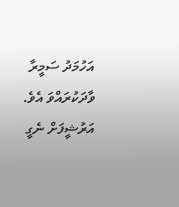އަހުމަދު ސަމީރާ ވާދަކުރައްވަ އެވެ.
އަރުޝީފަށް ނެގީ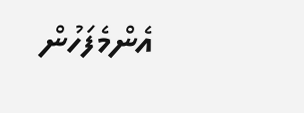އެންމެފަހުން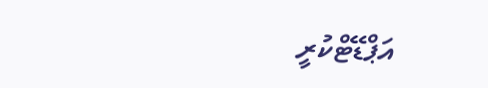އަޕްޑޭޓްކުރީ